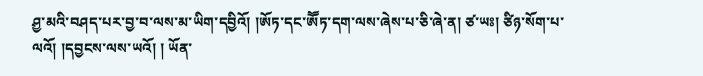ཤྱ་མའི་བཤད་པར་བྱ་བ་ལས་མ་ཡིག་དབྱིའོ། །ཨོཏ་དང་ཨཽཏ་དག་ལས་ཞེས་པ་ཅི་ཞེ་ན། ཙ་ཡཿ། ཙིཉ་སོག་པ་ལའོ། །དབྱངས་ལས་ཡའོ། ། ཡོན་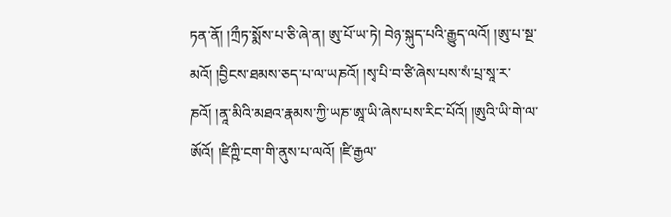ཏན་ནོ། །ཀྲྀཏ་སྨོས་པ་ཅི་ཞེ་ན། ཨུ་པོ་ཡ་ཏེ། བེཉ་སྐུད་པའི་རྒྱུད་ལའོ། །ཨུ་པ་སྔ་མའོ། །བྱིངས་ཐམས་ཅད་པ་ལ་ཡཎའོ། །སྭ་པི་བ་ཙི་ཞེས་པས་སཾ་པྲ་སཱ་ར་ཎའོ། །ནཱ་མིའི་མཐའ་རྣམས་ཀྱི་ཡཎ་ཨཱ་ཡི་ཞེས་པས་རིང་པོའོ། །ཨུའི་ཡི་གེ་ལ་ཨོའོ། །ཛིཀྵི་ངག་གི་ནུས་པ་ལའོ། །ཛི་རྒྱལ་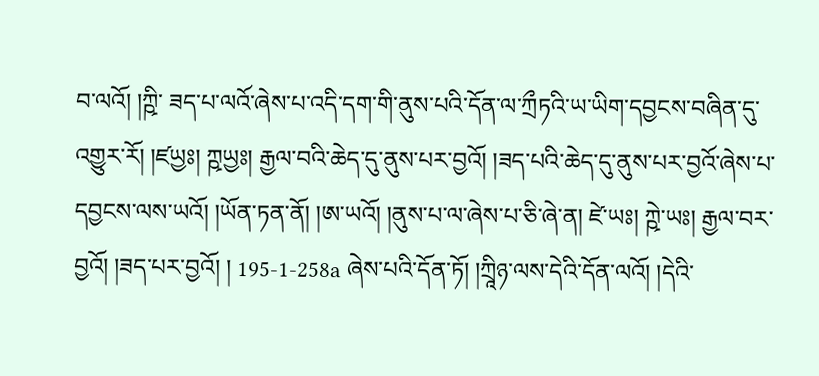བ་ལའོ། །ཀྵི་ ཟད་པ་ལའོ་ཞེས་པ་འདི་དག་གི་ནུས་པའི་དོན་ལ་ཀྲྀཏའི་ཡ་ཡིག་དབྱངས་བཞིན་དུ་འགྱུར་རོ། །ཛཡྱཿ། ཀྵཡྱཿ། རྒྱལ་བའི་ཆེད་དུ་ནུས་པར་བྱའོ། །ཟད་པའི་ཆེད་དུ་ནུས་པར་བྱའོ་ཞེས་པ་དབྱངས་ལས་ཡའོ། །ཡོན་ཏན་ནོ། །ཨ་ཡའོ། །ནུས་པ་ལ་ཞེས་པ་ཅི་ཞེ་ན། ཛེ་ཡཿ། ཀྵེ་ཡཿ། རྒྱལ་བར་བྱའོ། །ཟད་པར་བྱའོ། ། 195-1-258a ཞེས་པའི་དོན་ཏོ། །ཀྲཱིཉ་ལས་དེའི་དོན་ལའོ། །དེའི་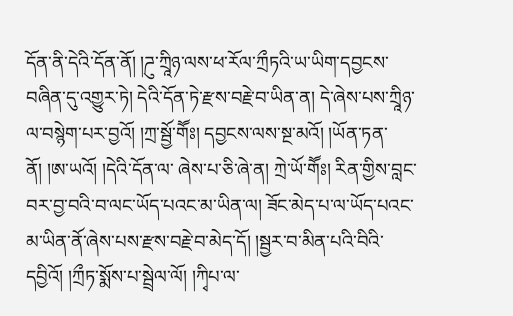དོན་ནི་དེའི་དོན་ནོ། །ཌུ་ཀྲཱིཉ་ལས་ཕ་རོལ་ཀྲྀཏའི་ཡ་ཡིག་དབྱངས་བཞིན་དུ་འགྱུར་ཏེ། དེའི་དོན་ཏེ་རྫས་བརྗེ་བ་ཡིན་ན། དེ་ཞེས་པས་ཀྲཱིཉ་ལ་བསྙེག་པར་བྱའོ། །ཀྲ་སྦྱོ་གཽཿ། དབྱངས་ལས་སྔ་མའོ། །ཡོན་ཏན་ནོ། །ཨ་ཡའོ། །དེའི་དོན་ལ་ ཞེས་པ་ཅི་ཞེ་ན། ཀྲེ་ཡོ་གཽཿ། རིན་གྱིས་བླང་བར་བྱ་བའི་བ་ལང་ཡོད་པའང་མ་ཡིན་ལ། ཟོང་མེད་པ་ལ་ཡོད་པའང་མ་ཡིན་ནོ་ཞེས་པས་རྫས་བརྗེ་བ་མེད་དོ། །སྦྱར་བ་མིན་པའི་བིའི་དབྱིའོ། །ཀྲྀཏ་སྨོས་པ་སྦྲེལ་ལོ། །ཀྭིཔ་ལ་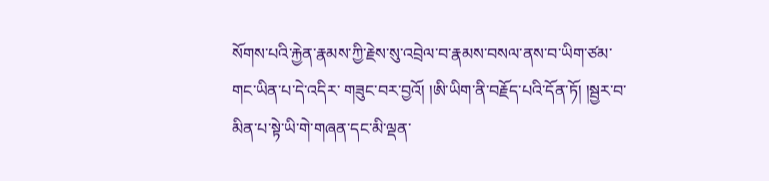སོགས་པའི་རྐྱེན་རྣམས་ཀྱི་རྗེས་སུ་འབྲེལ་བ་རྣམས་བསལ་ནས་བ་ཡིག་ཙམ་གང་ཡིན་པ་དེ་འདིར་ གཟུང་བར་བྱའོ། །ཨི་ཡིག་ནི་བརྗོད་པའི་དོན་ཏོ། །སྦྱར་བ་མིན་པ་སྟེ་ཡི་གེ་གཞན་དང་མི་ལྡན་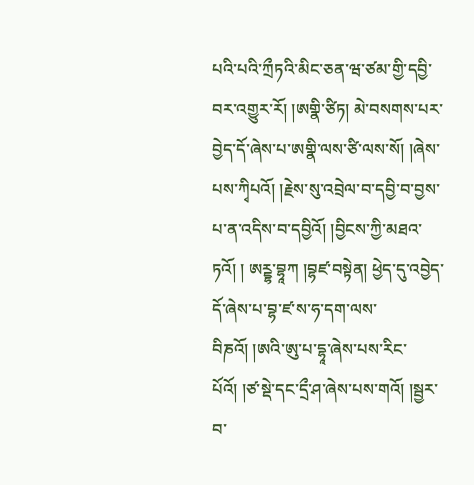པའི་པའི་ཀྲྀཏའི་མིང་ཅན་ཝ་ཙམ་གྱི་དབྱི་བར་འགྱུར་རོ། །ཨགྣི་ཙིཏ། མེ་བསགས་པར་བྱེད་དོ་ཞེས་པ་ཨགྣི་ལས་ཙི་ལས་སོ། །ཞེས་པས་ཀྭིཔའོ། །རྗེས་སུ་འབྲེལ་བ་དབྱི་བ་བྱས་པ་ན་འདིས་བ་དབྱིའོ། །བྱིངས་ཀྱི་མཐའ་ཏའོ། ། ཨཪྡྷ་བྷཱཀ །བྷཛ་བསྟེན། ཕྱེད་དུ་འབྱེད་དོ་ཞེས་པ་བྷ་ཛ་ས་ཧ་དག་ལས་བིཎའོ། །ཨའི་ཨུ་པ་དྷཱ་ཞེས་པས་རིང་པོའོ། །ཙ་སྡེ་དང་དྲྀ་ཤ་ཞེས་པས་གའོ། །སྦྱར་བ་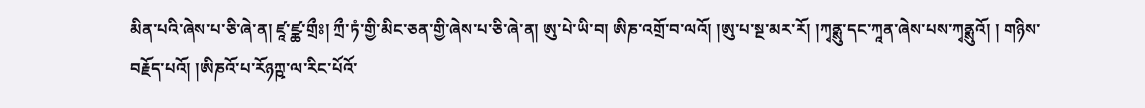མིན་པའི་ཞེས་པ་ཅི་ཞེ་ན། ཛཱ་ཛྪ་གྲྀཿ། ཀྲྀ་ཏཾ་གྱི་མིང་ཅན་གྱི་ཞེས་པ་ཅི་ཞེ་ན། ཨུ་པེ་ཡི་བ། ཨིཎ་འགྲོ་བ་ལའོ། །ཨུ་པ་སྔ་མར་རོ། །ཀྭནྶུ་དང་ཀཱན་ཞེས་པས་ཀྭནྶུའོ། ། གཉིས་བརྗོད་པའོ། །ཨིཎའོ་པ་རོཉཀྵ་ལ་རིང་པོའོ་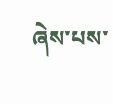ཞེས་པས་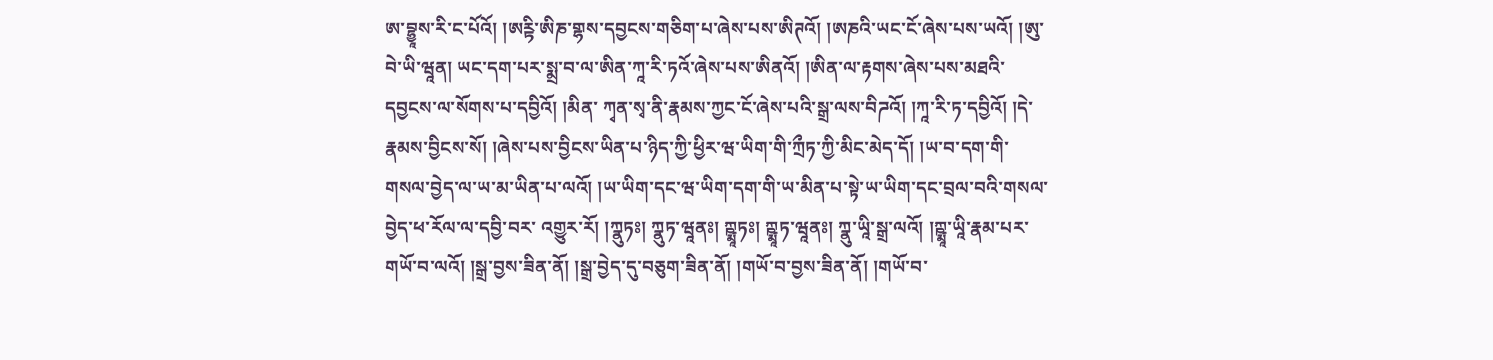ཨ་བྷྱཱས་རི་ང་པོའོ། །ཨཪྟི་ཨིཎ་གྷས་དབྱངས་གཅིག་པ་ཞེས་པས་ཨིཊའོ། །ཨཎའི་ཡང་ངོ་ཞེས་པས་ཡའོ། །ཨུ་བེ་ཡི་ཝཱན། ཡང་དག་པར་སྨྲ་བ་ལ་ཨིན་ཀཱ་རི་ཏའོ་ཞེས་པས་ཨིནའོ། །ཨིན་ལ་རྟགས་ཞེས་པས་མཐའི་དབྱངས་ལ་སོགས་པ་དབྱིའོ། །མིན་ ཀྭན་སྭ་ནི་རྣམས་ཀྱང་ངོ་ཞེས་པའི་སྒྲ་ལས་བིཌའོ། །ཀཱ་རི་ཏ་དབྱིའོ། །དེ་རྣམས་བྱིངས་སོ། །ཞེས་པས་བྱིངས་ཡིན་པ་ཉིད་ཀྱི་ཕྱིར་ཝ་ཡིག་གི་ཀྲྀཏ་ཀྱི་མིང་མེད་དོ། །ཡ་བ་དག་གི་གསལ་བྱེད་ལ་ཡ་མ་ཡིན་པ་ལའོ། །ཡ་ཡིག་དང་ཝ་ཡིག་དག་གི་ཡ་མིན་པ་སྟེ་ཡ་ཡིག་དང་བྲལ་བའི་གསལ་བྱེད་ཕ་རོལ་ལ་དབྱི་བར་ འགྱུར་རོ། །ཀྣུཏཿ། ཀྣུཏ་ཝཱནཿ། ཀྵྨཱཏཿ། ཀྵྨཱཏ་ཝཱནཿ། ཀྣུ་ཡཱི་སྒྲ་ལའོ། །ཀྵྨཱ་ཡཱི་རྣམ་པར་གཡོ་བ་ལའོ། །སྒྲ་བྱས་ཟིན་ནོ། །སྒྲ་བྱེད་དུ་བཅུག་ཟིན་ནོ། །གཡོ་བ་བྱས་ཟིན་ནོ། །གཡོ་བ་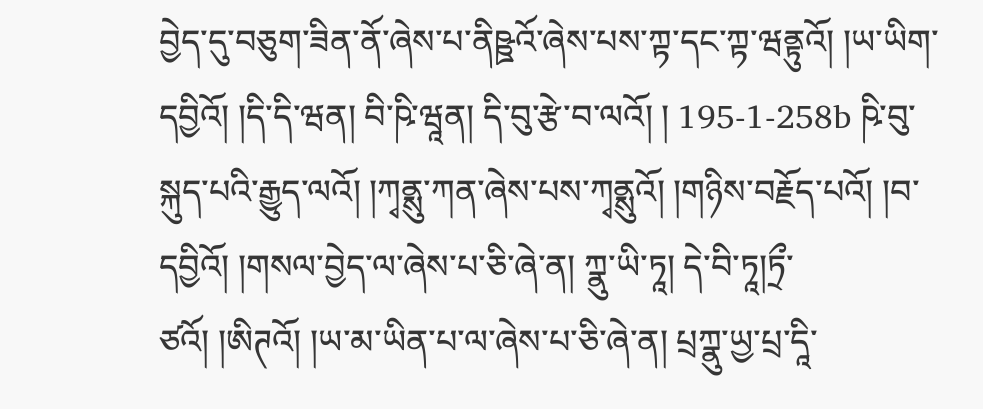བྱེད་དུ་བཅུག་ཟིན་ནོ་ཞེས་པ་ནིཥྛའོ་ཞེས་པས་ཀྟ་དང་ཀྟ་ཝནྟུའོ། །ཡ་ཡིག་དབྱིའོ། །དི་དི་ཝན། བི་ཥི་ཝཱན། དི་བུ་རྩེ་བ་ལའོ། ། 195-1-258b ཥི་བུ་སྐུད་པའི་རྒྱུད་ལའོ། །ཀྭནྶུ་ཀན་ཞེས་པས་ཀྭནྶུའོ། །གཉིས་བརྗོད་པའོ། །བ་དབྱིའོ། །གསལ་བྱེད་ལ་ཞེས་པ་ཅི་ཞེ་ན། ཀྣུ་ཡི་ཏཱ། དེ་བི་ཏཱ།ཏྲྀ་ཙའོ། །ཨིཊའོ། །ཡ་མ་ཡིན་པ་ལ་ཞེས་པ་ཅི་ཞེ་ན། པྲཀྣུ་ཡྱ་པྲ་དཱི་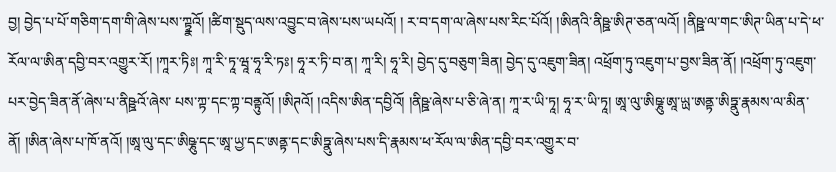བྱ། བྱེད་པ་པོ་གཅིག་དག་གི་ཞེས་པས་ཀྟྭྣའོ། །ཚིག་སྡུད་ལས་འབྱུང་བ་ཞེས་པས་ཡཔའོ། ། ར་བ་དག་ལ་ཞེས་པས་རིང་པོའོ། །ཨིནའི་ནིཥྛ་ཨིཊ་ཅན་ལའོ། །ནིཥྛ་ལ་གང་ཨིཊ་ཡིན་པ་དེ་ཕ་རོལ་ལ་ཨིན་དབྱི་བར་འགྱུར་རོ། །ཀཱར་ཏིཿ། ཀཱ་རི་ཏཱ་ཝཱ་ཧཱ་རི་ཏཿ། ཧཱ་ར་ཏི་བ་ན། ཀཱ་རི། ཧཱ་རི། བྱེད་དུ་བཅུག་ཟིན། བྱེད་དུ་འཇུག་ཟིན། འཕྲོག་ཏུ་འཇུག་པ་བྱས་ཟིན་ནོ། །འཕྲོག་ཏུ་འཇུག་པར་བྱེད་ཟིན་ནོ་ཞེས་པ་ནིཥྛའོ་ཞེས་ པས་ཀྟ་དང་ཀྟ་བནྟུའོ། །ཨིཊའོ། །འདིས་ཨིན་དབྱིའོ། །ནིཥྛ་ཞེས་པ་ཅི་ཞེ་ན། ཀཱ་ར་ཡི་ཏཱ། ཧཱ་ར་ཡི་ཏཱ། ཨཱ་ལུ་ཨིཥྞུ་ཨཱ་ཡྻ་ཨནྟ་ཨིཏྣུ་རྣམས་ལ་མིན་ནོ། །ཨིན་ཞེས་པ་ཁོ་ནའོ། །ཨཱ་ལུ་དང་ཨིཥྞུ་དང་ཨཱ་ཡྱ་དང་ཨནྟ་དང་ཨིཏྣུ་ཞེས་པས་དི་རྣམས་ཕ་རོལ་ལ་ཨིན་དབྱི་བར་འགྱུར་བ་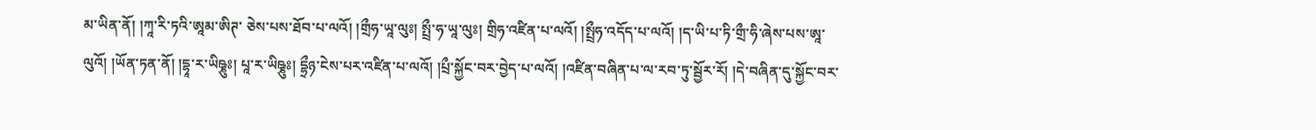མ་ཡིན་ནོ། །ཀཱ་རི་ཏའི་ཨཱམ་ཨིཊ་ ཅེས་པས་ཐོབ་པ་ལའོ། །གྲྀཧ་ཡཱ་ལུཿ། སྤྲྀ་ཧ་ཡཱ་ལུཿ། གྲིཧ་འཛིན་པ་ལའོ། །སྤྲྀཧ་འདོད་པ་ལའོ། །ད་ཡི་པ་ཏི་གྲྀ་ཧི་ཞེས་པས་ཨཱ་ལུའོ། །ཡོན་ཏན་ནོ། །དྷཱ་ར་ཡིཥྞུཿ། པཱ་ར་ཡིཥྞུཿ། དྷྲྀཉ་ངེས་པར་འཛིན་པ་ལའོ། །པྲྀ་སྐྱོང་བར་བྱེད་པ་ལའོ། །འཛིན་བཞིན་པ་ལ་རབ་ཏུ་སྦྱོར་རོ། །དེ་བཞིན་དུ་སྐྱོང་བར་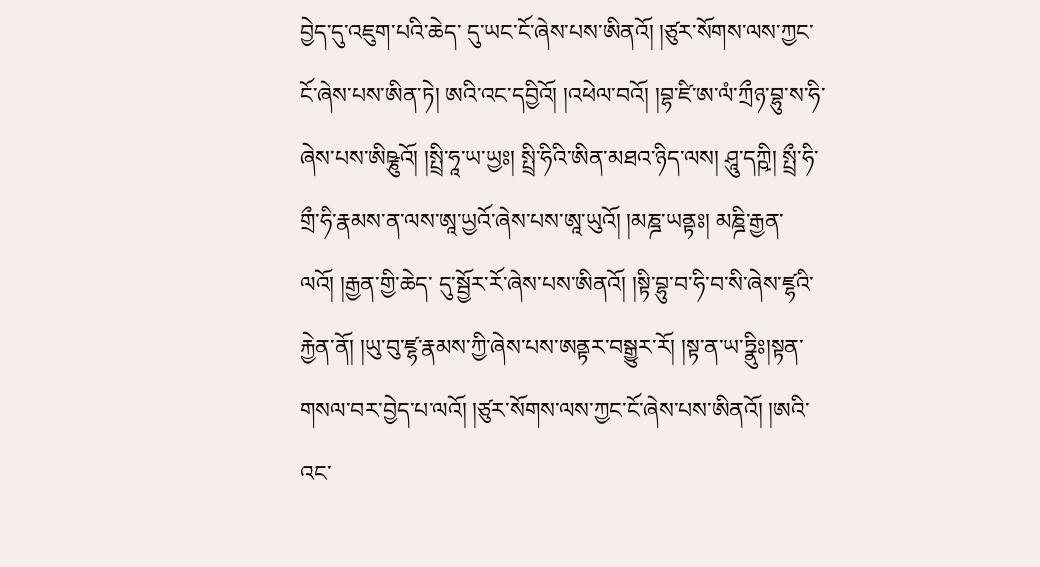བྱེད་དུ་འཇུག་པའི་ཆེད་ དུ་ཡང་ངོ་ཞེས་པས་ཨིནའོ། །ཙུར་སོགས་ལས་ཀྱང་ངོ་ཞེས་པས་ཨིན་ཏེ། ཨའི་འང་དབྱིའོ། །འཕེལ་བའོ། །བྷ་ཛི་ཨ་ལཾ་ཀྲྀཉ་བྷུ་ས་ཧི་ཞེས་པས་ཨིཥྞུའོ། །སྤྲི་ཧཱ་ཡ་ཡྱཿ། སྤྲི་ཧིའི་ཨིན་མཐའ་ཉིད་ལས། ཤཱུ་དཀྵི། སྤྲྀ་ཧི་གྲྀ་ཧི་རྣམས་ན་ལས་ཨཱ་ཡྱའོ་ཞེས་པས་ཨཱ་ཡུའོ། །མཎྜ་ཡནྟཿ། མཎྜི་རྒྱན་ལའོ། །རྒྱན་གྱི་ཆེད་ དུ་སྦྱོར་རོ་ཞེས་པས་ཨིནའོ། །སྟི་བྷུ་བ་ཧི་བ་སི་ཞེས་ཛྷའི་རྐྱེན་ནོ། །ཡུ་བུ་ཛྷ་རྣམས་ཀྱི་ཞེས་པས་ཨནྟར་བསྒྱུར་རོ། །སྟ་ན་ཡ་ཏྣིུཿ།སྟན་གསལ་བར་བྱེད་པ་ལའོ། །ཙུར་སོགས་ལས་ཀྱང་ངོ་ཞེས་པས་ཨིནའོ། །ཨའི་འང་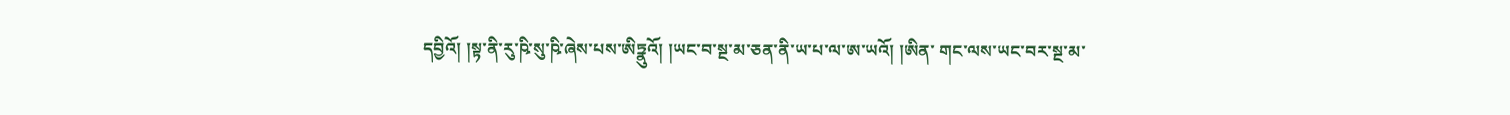དབྱིའོ། །སྟ་ནི་རུ་ཥི་སུ་ཥི་ཞེས་པས་ཨིཏྣུའོ། །ཡང་བ་སྔ་མ་ཅན་ནི་ཡ་པ་ལ་ཨ་ཡའོ། །ཨིན་ གང་ལས་ཡང་བར་སྔ་མ་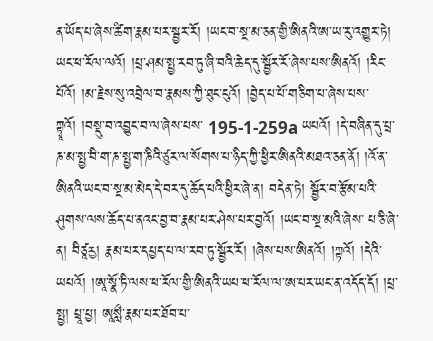ན་ཡོད་པ་ཞེས་ཚིག་རྣམ་པར་སྦྱར་རོ། །ཡང་བ་སྔ་མ་ཅན་གྱི་ཨིནའི་ཨ་ཡ་རུ་འགྱུར་ཏེ། ཡང་ཕ་རོལ་ལའོ། །པྲ་ཤམ་སྤྱ་རབ་ཏུ་ཞི་བའི་ཆེད་དུ་སྦྱོར་རོ་ཞེས་པས་ཨིནའོ། །རིང་པོའོ། །མ་རྗེས་སུ་འབྲེལ་བ་རྣམས་ཀྱི་ཐུང་ངུའོ། །བྱེད་པ་པོ་གཅིག་པ་ཞེས་པས་ཀྟྭཱའོ། །བསྡུ་བ་འབྱུང་བ་ལ་ཞེས་པས་ 195-1-259a ཡཔའོ། །དེ་བཞིན་དུ་པྲ་ཎ་མ་སྤྱ་བི་ག་ཎ་སྤྱ་ག་ཎིའི་ཙུར་ལ་སོགས་པ་ཉིད་ཀྱི་ཕྱིར་ཨིནའི་མཐའ་ཅན་ནོ། །འོ་ན་ཨིནའི་ཡང་བ་སྔ་མ་མེད་དེ་བར་དུ་ཆོད་པའི་ཕྱིར་ཞེ་ན། བདེན་ཏེ། སྦྱོར་བ་རྩོམ་པའི་ཤུགས་ལས་ཆོད་པ་ནའང་བྱ་བ་རྣམ་པར་ཤེས་པར་བྱའོ། །ཡང་བ་སྔ་མའི་ཞེས་ པ་ཅི་ཞེ་ན། བིཙཱརྱ། རྣམ་པར་དཔྱད་པ་ལ་རབ་ཏུ་སྦྱོར་རོ། །ཞེས་པས་ཨིནའོ། །ཀྟའོ། །དེའི་ཡཔའོ། །ཨཱ་སྣོ་ཏི་ལས་ཕ་རོལ་གྱི་ཨིནའི་ཡཔ་ཕ་རོལ་ལ་ཨ་པར་ཡང་ན་འདོད་དོ། །པྲ་སྤྱ། པྲཱ་པྱ། ཨཱསླྀ་རྣམ་པར་ཐོབ་པ་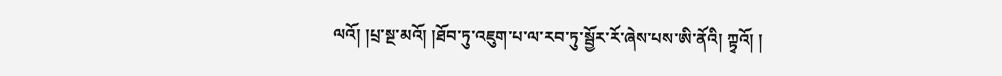ལའོ། །པྲ་སྔ་མའོ། །ཐོབ་ཏུ་འཇུག་པ་ལ་རབ་ཏུ་སྦྱོར་རོ་ཞེས་པས་ཨི་ནོའི། ཀྟྭའོ། །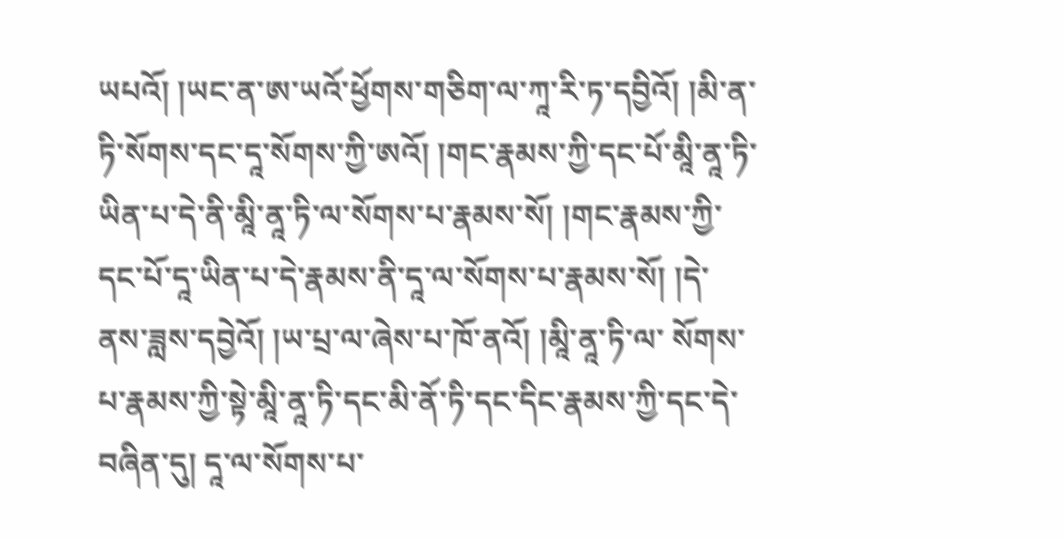ཡཔའོ། །ཡང་ན་ཨ་ཡའོ་ཕྱོགས་གཅིག་ལ་ཀཱ་རི་ཏ་དབྱིའོ། །མི་ན་ཏི་སོགས་དང་དཱ་སོགས་ཀྱི་ཨའོ། །གང་རྣམས་ཀྱི་དང་པོ་མཱི་ནཱ་ཏི་ཡིན་པ་དེ་ནི་མཱི་ནཱ་ཏི་ལ་སོགས་པ་རྣམས་སོ། །གང་རྣམས་ཀྱི་དང་པོ་དཱ་ཡིན་པ་དེ་རྣམས་ནི་དཱ་ལ་སོགས་པ་རྣམས་སོ། །དེ་ནས་ཟླས་དབྱེའོ། །ཡ་པྲ་ལ་ཞེས་པ་ཁོ་ནའོ། །མཱི་ནཱ་ཏི་ལ་ སོགས་པ་རྣམས་ཀྱི་སྟེ་མཱི་ནཱ་ཏི་དང་མི་ནོ་ཏི་དང་དིང་རྣམས་ཀྱི་དང་དེ་བཞིན་དུ། དཱ་ལ་སོགས་པ་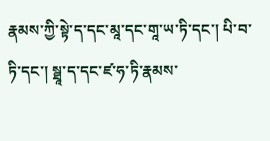རྣམས་ཀྱི་སྟེ་ད་དང་མཱ་དང་གཱ་ཡ་ཏི་དང་། པི་བ་ཏི་དང་། སྠཱ་ད་དང་ཛ་ཧ་ཏི་རྣམས་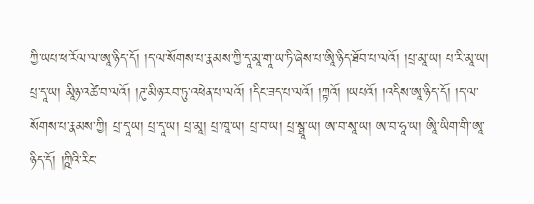ཀྱི་ཡཔ་ཕ་རོལ་ལ་ཨཱ་ཉིད་དོ། །ད་ལ་སོགས་པ་རྣམས་ཀྱི་དཱ་མཱ་གཱ་ཡ་ཏི་ཞེས་པ་ཨཱི་ཉིད་ཐོབ་པ་ལའོ། །པྲ་མཱ་ཡ། པ་རི་མཱ་ཡ། པྲ་དཱ་ཡ། མཱིཉ་འཚེ་བ་ལའོ། །ཌུ་མིཉ་རབ་ཏུ་འཕེན་པ་ལའོ། །དིང་ཟད་པ་ལའོ། །ཀྟའོ། །ཡཔའོ། །འདིས་ཨཱ་ཉིད་དོ། །ད་ལ་སོགས་པ་རྣམས་ཀྱི། པྲ་དཱ་ཡ། པྲ་དཱ་ཡ། པྲ་མཱ། པྲ་ཁཱ་ཡ། པྲ་བ་ཡ། པྲ་སྠཱ་ཡ། ཨ་བ་སཱ་ཡ། ཨ་བ་ཧཱ་ཡ། ཨཱི་ཡིག་གི་ཨཱ་ཉིད་དོ། །ཀྵིའི་རིང་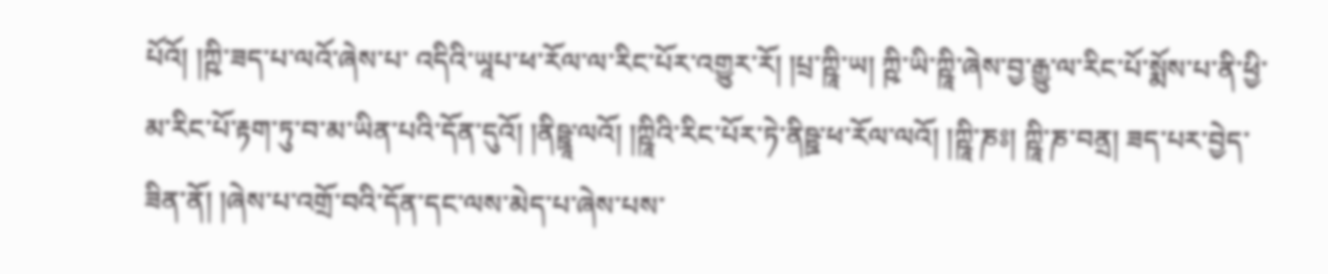པོའོ། །ཀྵི་ཟད་པ་ལའོ་ཞེས་པ་ འདིའི་ཡཱཔ་ཕ་རོལ་ལ་རིང་པོར་འགྱུར་རོ། །པྲ་ཀྵཱི་ཡ། ཀྵི་ཡི་ཀྵཱི་ཞེས་བྱ་རྒྱུ་ལ་རིང་པོ་སྨོས་པ་ནི་ཕྱི་མ་རིང་པོ་རྟག་ཏུ་བ་མ་ཡིན་པའི་དོན་དུའོ། །ནིཥྛཱ་ལའོ། །ཀྵཱིའི་རིང་པོར་ཏེ་ནིཥྛ་ཕ་རོལ་ལའོ། །ཀྵཱི་ཎཿ། ཀྵཱི་ཎ་བནྲ། ཟད་པར་བྱེད་ཟིན་ནོ། །ཞེས་པ་འགྲོ་བའི་དོན་དང་ལས་མེད་པ་ཞེས་པས་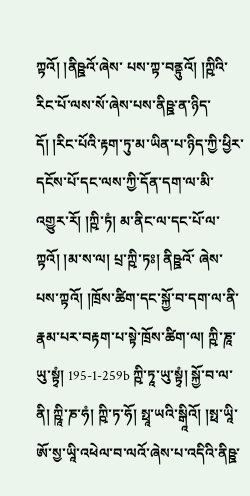ཀྟའོ། །ནིཥྛའོ་ཞེས་ པས་ཀྟ་བནྟུའོ། །ཀྵིའི་རིང་པོ་ལས་སོ་ཞེས་པས་ནིཥྛ་ན་ཉིད་དོ། །རིང་པོའི་རྟག་ཏུ་མ་ཡིན་པ་ཉིད་ཀྱི་ཕྱིར་དངོས་པོ་དང་ལས་ཀྱི་དོན་དག་ལ་མི་འགྱུར་རོ། །ཀྵི་ཏཾ། མ་ནིང་ལ་དང་པོ་ལ་ཀྟའོ། །མ་ས་ལ། པྲ་ཀྵི་ཏཿ། ནིཥྛའོ་ ཞེས་པས་ཀྟའོ། །ཁྲོས་ཚིག་དང་སྐྱོ་བ་དག་ལ་ནི་རྣམ་པར་བརྟག་པ་སྟེ་ཁྲོས་ཚིག་ལ། ཀྵི་ཎཱ་ཡུ་སྟྭཾ། 195-1-259b ཀྵི་ཏཱ་ཡུ་སྟྭཾ། སྐྱོ་བ་ལ་ནི། ཀྵཱི་ཎ་ཧཾ། ཀྵི་ཏ་ཧོ། སྥཱ་ཡའི་སྒཱིའོ། །སྥ་ཡཱི་ཨོ་སྱ་ཡཱི་འཕེལ་བ་ལའོ་ཞེས་པ་འདིའི་ནིཥྛ་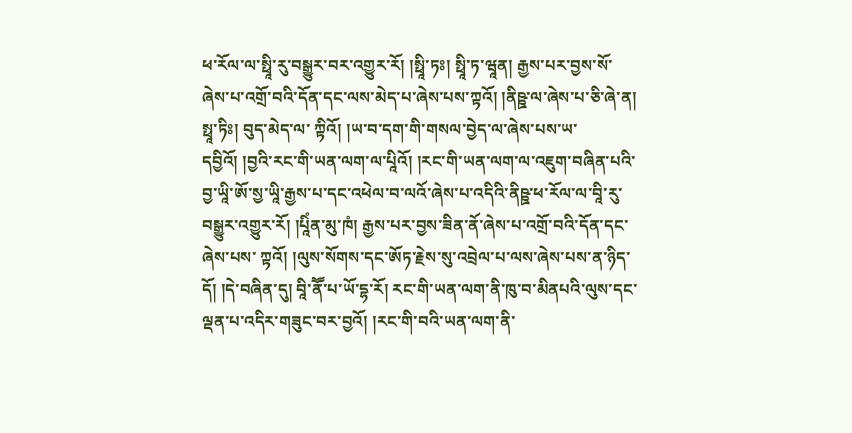ཕ་རོལ་ལ་སྥཱི་རུ་བསྒྱུར་བར་འགྱུར་རོ། །སྥཱི་ཏཿ། སྥཱི་ཏ་ཝཱན། རྒྱས་པར་བྱས་སོ་ཞེས་པ་འགྲོ་བའི་དོན་དང་ལས་མེད་པ་ཞེས་པས་ཀྟའོ། །ནིཥྛ་ལ་ཞེས་པ་ཅི་ཞེ་ན། སྥཱ་ཏིཿ། བུད་མེད་ལ་ ཀྟིའོ། །ཡ་བ་དག་གི་གསལ་བྱེད་ལ་ཞེས་པས་ཡ་དབྱིའོ། །བྱའི་རང་གི་ཡན་ལག་ལ་པཱིའོ། །རང་གི་ཡན་ལག་ལ་འཇུག་བཞིན་པའི་བྱ་ཡཱི་ཨོ་སྱ་ཡཱི་རྒྱས་པ་དང་འཕེལ་བ་ལའོ་ཞེས་པ་འདིའི་ནིཥྛ་ཕ་རོལ་ལ་བཱི་རུ་བསྒྱུར་འགྱུར་རོ། །པཱིཾན་མུ་ཁཾ། རྒྱས་པར་བྱས་ཟིན་ནོ་ཞེས་པ་འགྲོ་བའི་དོན་དང་ཞེས་པས་ ཀྟའོ། །ལུས་སོགས་དང་ཨོཏ་རྗེས་སུ་འབྲེལ་པ་ལས་ཞེས་པས་ན་ཉིད་དོ། །དེ་བཞིན་དུ། བཱི་ནཽ་པ་ཡོ་དྷ་རོ། རང་གི་ཡན་ལག་ནི་ཁུ་བ་མིནཔའི་ལུས་དང་ལྡན་པ་འདིར་གཟུང་བར་བྱའོ། །རང་གི་བའི་ཡན་ལག་ནི་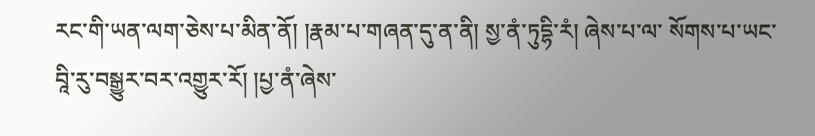རང་གི་ཡན་ལག་ཅེས་པ་མིན་ནོ། །རྣམ་པ་གཞན་དུ་ན་ནི། སྱ་ནཾ་ཏུདྷི་རཾ། ཞེས་པ་ལ་ སོགས་པ་ཡང་བཱི་རུ་བསྒྱུར་བར་འགྱུར་རོ། །པྱ་ནཾ་ཞེས་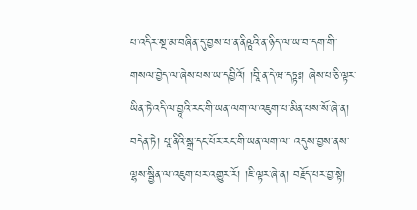པ་འདིར་སྔ་མ་བཞིན་དུ་བྱས་པ་ན་ནིཥྛའི་ན་ཉིད་ལ་ཡ་བ་དག་གི་གསལ་བྱེད་ལ་ཞེས་པས་ཡ་དབྱིའོ། །བཱི་ན་དེ་ཝ་དཏྟཿ། ཞེས་པ་ཅི་ལྟར་ཡིན་ཏེ་འདི་ལ་བྱཱའི་རང་གི་ཡན་ལག་ལ་འཇུག་པ་མིན་པས་སོ་ཞེ་ན། བདེན་ཏེ། པཱ་ནིའི་སྒྲ་དང་པོར་རང་གི་ཡན་ལག་ལ་ འདུས་བྱས་ནས་ལྷས་སྦྱིན་ལ་འཇུག་པར་འགྱུར་རོ། །ཇི་ལྟར་ཞེ་ན། བརྗོད་པར་བྱ་སྟེ།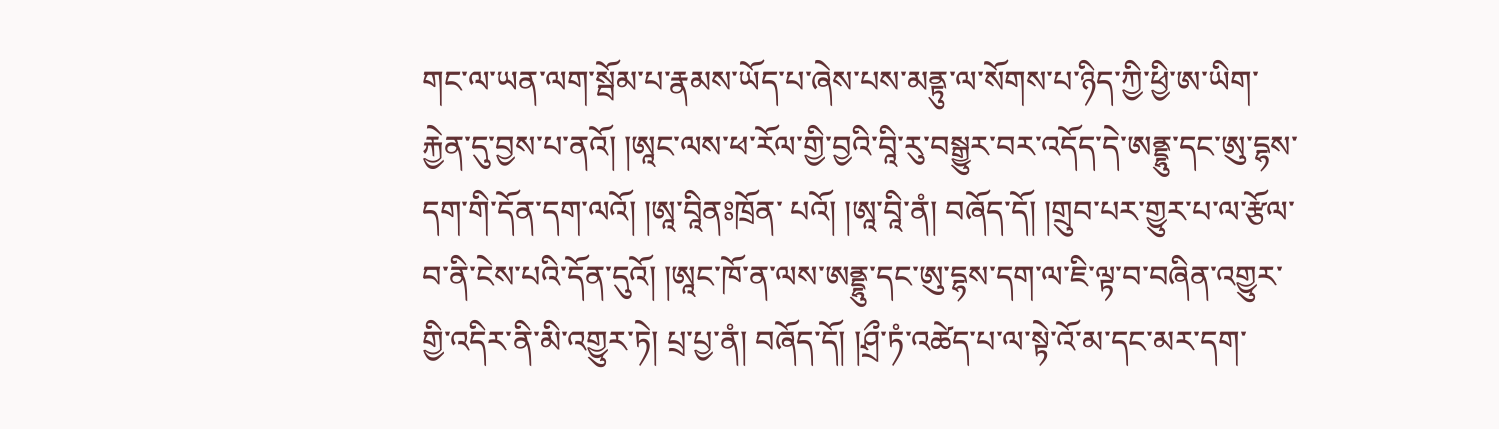གང་ལ་ཡན་ལག་སྦོམ་པ་རྣམས་ཡོད་པ་ཞེས་པས་མནྟུ་ལ་སོགས་པ་ཉིད་ཀྱི་ཕྱི་ཨ་ཡིག་རྐྱེན་དུ་བྱས་པ་ནའོ། །ཨཱང་ལས་ཕ་རོལ་གྱི་བྱའི་བཱི་རུ་བསྒྱུར་བར་འདོད་དེ་ཨནྡྷུ་དང་ཨུ་དྷས་དག་གི་དོན་དག་ལའོ། །ཨཱ་བཱིནཿཁྲོན་ པའོ། །ཨཱ་བཱི་ནཾ། བཞོད་དོ། །གྲུབ་པར་གྱུར་པ་ལ་རྩོལ་བ་ནི་ངེས་པའི་དོན་དུའོ། །ཨཱང་ཁོ་ན་ལས་ཨནྡྷུ་དང་ཨུ་དྷས་དག་ལ་ཇི་ལྟ་བ་བཞིན་འགྱུར་གྱི་འདིར་ནི་མི་འགྱུར་ཏེ། པྲ་པྱ་ནཾ། བཞོད་དོ། །ཤྲྀ་ཏཾ་འཚེད་པ་ལ་སྟེ་འོ་མ་དང་མར་དག་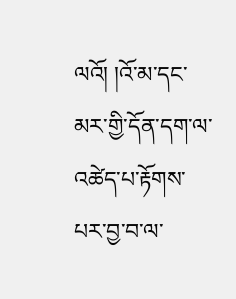ལའོ། །འོ་མ་དང་མར་གྱི་དོན་དག་ལ་འཚེད་པ་རྟོགས་པར་བྱ་བ་ལ་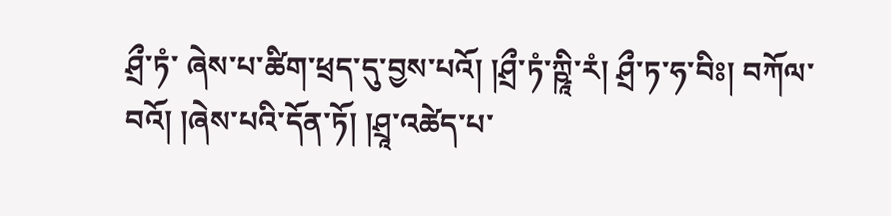ཤྲྀ་ཏཾ་ ཞེས་པ་ཚིག་ཕྲད་དུ་བྱས་པའོ། །ཤྲྀ་ཏཾ་ཀྵཱི་རཾ། ཤྲྀ་ཏ་ཧ་བིཿ། བཀོལ་བའོ། །ཞེས་པའི་དོན་ཏོ། །ཤྲཱ་འཚེད་པ་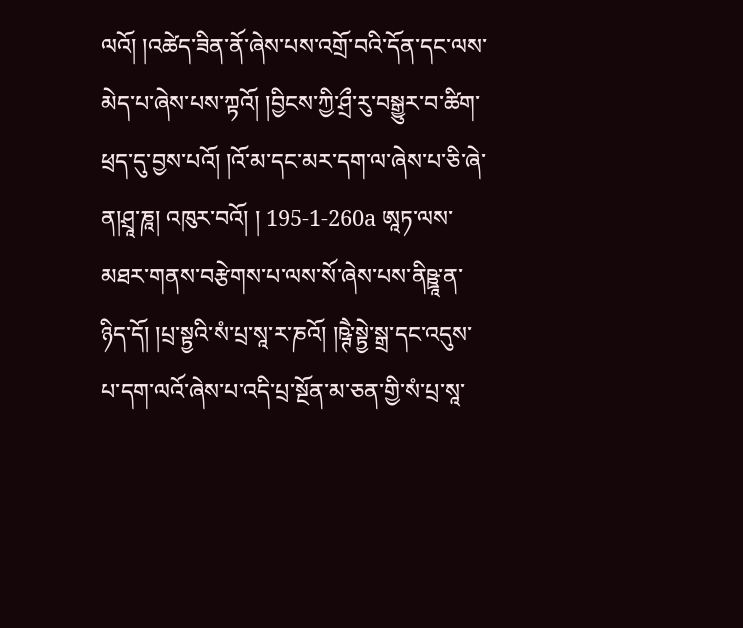ལའོ། །འཚེད་ཟིན་ནོ་ཞེས་པས་འགྲོ་བའི་དོན་དང་ལས་མེད་པ་ཞེས་པས་ཀྟའོ། །བྱིངས་ཀྱི་ཤྲྀ་རུ་བསྒྱུར་བ་ཚིག་ཕྲད་དུ་བྱས་པའོ། །འོ་མ་དང་མར་དག་ལ་ཞེས་པ་ཅི་ཞེ་ན།ཤྲཱ་ཎཱ། འཁུར་བའོ། ། 195-1-260a ཨཱཏ་ལས་མཐར་གནས་བརྩེགས་པ་ལས་སོ་ཞེས་པས་ནིཥྛཱ་ན་ཉིད་དོ། །པྲ་སྟྱའི་སཾ་པྲ་སཱ་ར་ཎའོ། །ཥྚཻ་སྟྱེ་སྒྲ་དང་འདུས་པ་དག་ལའོ་ཞེས་པ་འདི་པྲ་སྔོན་མ་ཅན་གྱི་སཾ་པྲ་སཱ་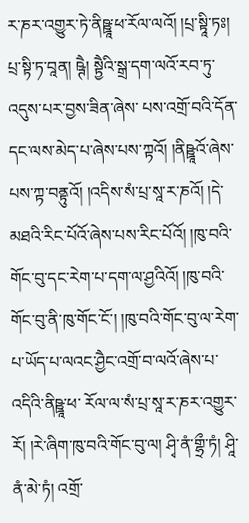ར་ཎར་འགྱུར་ཏེ་ནིཥྛཱ་ཕ་རོལ་ལའོ། །པྲ་སྟཱི་ཏཿ། པྲ་སྟི་ཏ་བཱན། ཥྚཻ། སྟྱཻའི་སྒྲ་དག་ལའོ་རབ་ཏུ་འདུས་པར་བྱས་ཟིན་ཞེས་ པས་འགྲོ་བའི་དོན་དང་ལས་མེད་པ་ཞེས་པས་ཀྟའོ། །ནིཥྛཱའོ་ཞེས་པས་ཀྟ་བནྟུའོ། །འདིས་སཾ་པྲ་སཱ་ར་ཎའོ། །དེ་མཐའི་རིང་པོའོ་ཞེས་པས་རིང་པོའོ། །ཁུ་བའི་གོང་བུ་དང་རེག་པ་དག་ལ་ཤྱའིའོ། །ཁུ་བའི་གོང་བུ་ནི་ཁུ་གོང་ངོ་། །ཁུ་བའི་གོང་བུ་ལ་རེག་པ་ཡོད་པ་ལའང་ཤྱཻང་འགྲོ་བ་ལའོ་ཞེས་པ་འདིའི་ནིཥྛཱ་ཕ་ རོལ་ལ་སཾ་པྲ་སཱ་ར་ཎར་འགྱུར་རོ། །རེ་ཞིག་ཁུ་བའི་གོང་བུ་ལ། ཤྭི་ནཾ་གྷྲྀ་ཏཾ། ཤཱི་ནཾ་མེ་ཏཾ། འགྲོ་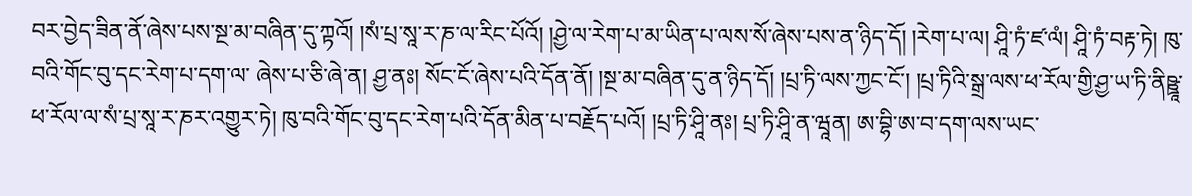བར་བྱེད་ཟིན་ནོ་ཞེས་པས་སྔ་མ་བཞིན་དུ་ཀྟའོ། །སཾ་པྲ་སཱ་ར་ཎ་ལ་རིང་པོའོ། །ཤྱེ་ལ་རེག་པ་མ་ཡིན་པ་ལས་སོ་ཞེས་པས་ན་ཉིད་དོ། །རེག་པ་ལ། ཤཱི་ཏཾ་ཛ་ལཾ། ཤཱི་ཏཾ་བརྟ་ཏེ། ཁུ་བའི་གོང་བུ་དང་རེག་པ་དག་ལ་ ཞེས་པ་ཅི་ཞེ་ན། ཤྱ་ནཿ། སོང་ངོ་ཞེས་པའི་དོན་ནོ། །སྔ་མ་བཞིན་དུ་ན་ཉིད་དོ། །པྲ་ཏི་ལས་ཀྱང་ངོ་། །པྲ་ཏིའི་སྒྲ་ལས་ཕ་རོལ་གྱི་ཤྱ་ཡ་ཏི་ནིཥྛཱ་ཕ་རོལ་ལ་སཾ་པྲ་སཱ་ར་ཎར་འགྱུར་ཏེ། ཁུ་བའི་གོང་བུ་དང་རེག་པའི་དོན་མིན་པ་བརྗོད་པའོ། །པྲ་ཏི་ཤཱི་ནཿ། པྲ་ཏི་ཤཱི་ན་ཝཱན། ཨ་བྷི་ཨ་བ་དག་ལས་ཡང་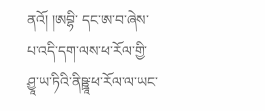ནའོ། །ཨབྷི་ དང་ཨ་བ་ཞེས་པ་འདི་དག་ལས་ཕ་རོལ་གྱི་ཤྱཱ་ཡ་ཏིའི་ནིཥྛཱ་ཕ་རོལ་ལ་ཡང་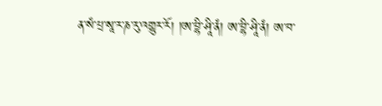ན་སཾ་པྲ་སཱ་ར་ཎ་རུ་འགྱུར་རོ། །ཨ་བྷི་ཤཱི་ནཾ། ཨ་བྷི་ཤཱི་ནཾ། ཨ་བ་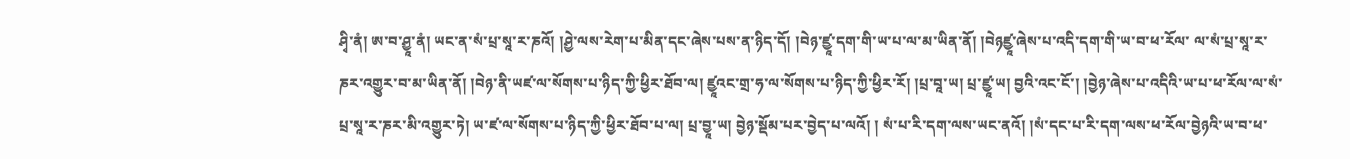ཤྭི་ནཾ། ཨ་བ་ཤྱཱ་ནཾ། ཡང་ན་སཾ་པྲ་སཱ་ར་ཎའོ། །ཤྱེ་ལས་རེག་པ་མིན་དང་ཞེས་པས་ན་ཉིད་དོ། །བེཉ་ཛྱཱ་དག་གི་ཡ་པ་ལ་མ་ཡིན་ནོ། །བེཉཛྱཱ་ཞེས་པ་འདི་དག་གི་ཡ་བ་ཕ་རོལ་ ལ་སཾ་པྲ་སཱ་ར་ཎར་འགྱུར་བ་མ་ཡིན་ནོ། །བེཉ་ནི་ཡཛ་ལ་སོགས་པ་ཉིད་ཀྱི་ཕྱིར་ཐོབ་ལ། ཛྱཱའང་གྲ་ཧ་ལ་སོགས་པ་ཉིད་ཀྱི་ཕྱིར་རོ། །པྲ་བཱ་ཡ། པྲ་ཛྱཱ་ཡ། བྱའི་འང་ངོ་། །བྱེཉ་ཞེས་པ་འདིའི་ཡ་པ་ཕ་རོལ་ལ་སཾ་པྲ་སཱ་ར་ཎར་མི་འགྱུར་ཏེ། ཡ་ཛ་ལ་སོགས་པ་ཉིད་ཀྱི་ཕྱིར་ཐོབ་པ་ལ། པྲ་བྱཱ་ཡ། བྱེཉ་སྡོམ་པར་བྱེད་པ་ལའོ། ། སཾ་པ་རི་དག་ལས་ཡང་ནའོ། །སཾ་དང་པ་རི་དག་ལས་ཕ་རོལ་བྱེཉའི་ཡ་བ་ཕ་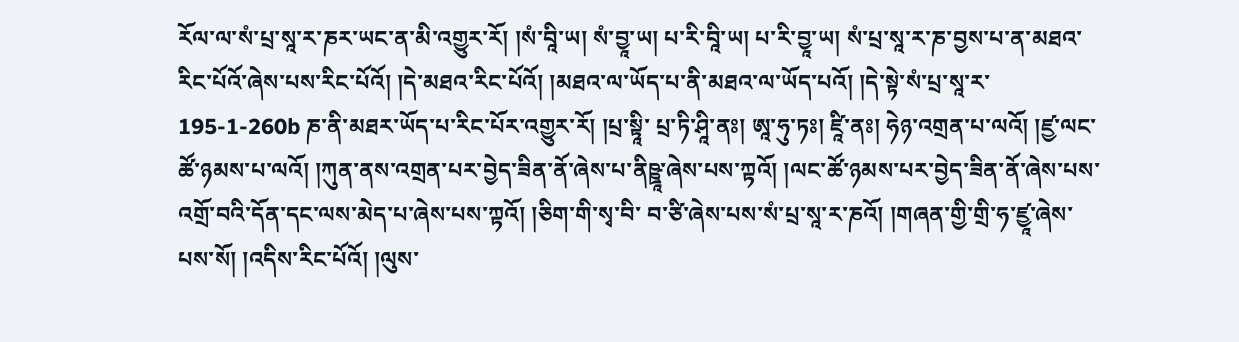རོལ་ལ་སཾ་པྲ་སཱ་ར་ཎར་ཡང་ན་མི་འགྱུར་རོ། །སཾ་བཱི་ཡ། སཾ་བྱཱ་ཡ། པ་རི་བཱི་ཡ། པ་རི་བྱཱ་ཡ། སཾ་པྲ་སཱ་ར་ཎ་བྱས་པ་ན་མཐའ་རིང་པོའོ་ཞེས་པས་རིང་པོའོ། །དེ་མཐའ་རིང་པོའོ། །མཐའ་ལ་ཡོད་པ་ནི་མཐའ་ལ་ཡོད་པའོ། །དེ་སྟེ་སཾ་པྲ་སཱ་ར་ 195-1-260b ཎ་ནི་མཐར་ཡོད་པ་རིང་པོར་འགྱུར་རོ། །པྲ་སྟཱི་ པྲ་ཏི་ཤཱི་ནཿ། ཨཱ་ཧུ་ཏཿ། ཛཱི་ནཿ། ཧེཉ་འགྲན་པ་ལའོ། །ཛྱ་ལང་ཚོ་ཉམས་པ་ལའོ། །ཀུན་ནས་འགྲན་པར་བྱེད་ཟིན་ནོ་ཞེས་པ་ནིཥྛཱ་ཞེས་པས་ཀྟའོ། །ལང་ཚོ་ཉམས་པར་བྱེད་ཟིན་ནོ་ཞེས་པས་འགྲོ་བའི་དོན་དང་ལས་མེད་པ་ཞེས་པས་ཀྟའོ། །ཅིག་གི་སྭ་བི་ བ་ཙི་ཞེས་པས་སཾ་པྲ་སཱ་ར་ཎའོ། །གཞན་གྱི་གྲི་ཧ་ཛྱཱ་ཞེས་པས་སོ། །འདིས་རིང་པོའོ། །ལུས་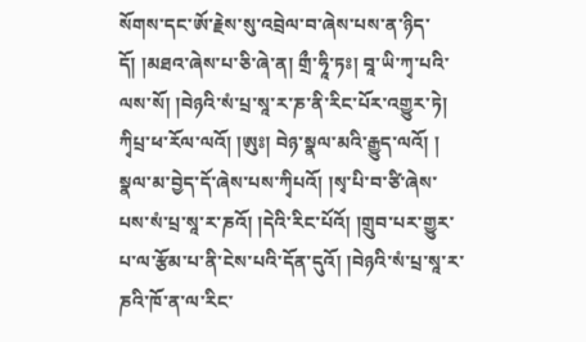སོགས་དང་ཨོ་རྗེས་སུ་འབྲེལ་བ་ཞེས་པས་ན་ཉིད་དོ། །མཐའ་ཞེས་པ་ཅི་ཞེ་ན། གྲྀ་ཧཱི་ཏཿ། བཱ་ཡི་ཀྭ་པའི་ལས་སོ། །བེཉའི་སཾ་པྲ་སཱ་ར་ཎ་ནི་རིང་པོར་འགྱུར་ཏེ། ཀྭིཔྲ་ཕ་རོལ་ལའོ། །ཨུཿ། བེཉ་སྣལ་མའི་རྒྱུད་ལའོ། ། སྣལ་མ་བྱེད་དོ་ཞེས་པས་ཀྭིཔའོ། །སྭ་པི་བ་ཙི་ཞེས་པས་སཾ་པྲ་སཱ་ར་ཎའོ། །དེའི་རིང་པོའོ། །གྲུབ་པར་གྱུར་པ་ལ་རྩོམ་པ་ནི་ངེས་པའི་དོན་དུའོ། །བེཉའི་སཾ་པྲ་སཱ་ར་ཎའི་ཁོ་ན་ལ་རིང་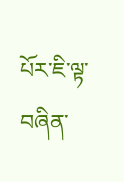པོར་ཇི་ལྟ་བཞིན་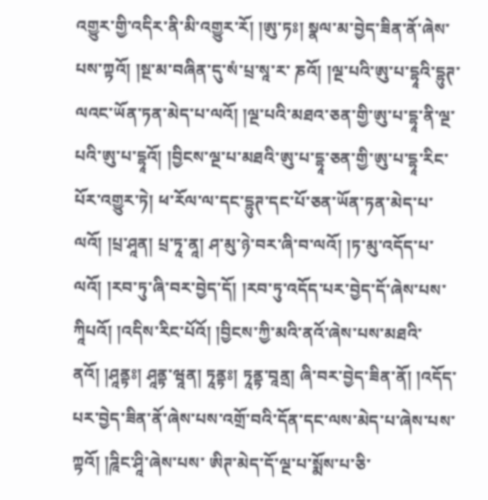འགྱུར་གྱི་འདིར་ནི་མི་འགྱུར་རོ། །ཨུ་ཏཿ། སྣལ་མ་བྱེད་ཟིན་ནོ་ཞེས་པས་ཀྟའོ། །སྔ་མ་བཞིན་དུ་སཾ་པྲ་སཱ་ར་ ཎའོ། །ལྔ་པའི་ཨུ་པ་དྷཱའི་དྷུཊ་ལའང་ཡོན་ཏན་མེད་པ་ལའོ། །ལྔ་པའི་མཐའ་ཅན་གྱི་ཨུ་པ་དྷཱ་ནི་ལྔ་པའི་ཨུ་པ་དྷཱའོ། །བྱིངས་ལྔ་པ་མཐའི་ཨུ་པ་དྷཱ་ཅན་གྱི་ཨུ་པ་དྷཱ་རིང་པོར་འགྱུར་ཏེ། ཕ་རོལ་ལ་དང་དྷུཊ་དང་པོ་ཅན་ཡོན་ཏན་མེད་པ་ལའོ། །པྲ་ཤཱན། པྲ་ཏཱ་ནཱ། ཤ་མུ་ཉེ་བར་ཞི་བ་ལའོ། །ཏ་མུ་འདོད་པ་ ལའོ། །རབ་ཏུ་ཞི་བར་བྱེད་དོ། །རབ་ཏུ་འདོད་པར་བྱེད་དོ་ཞེས་པས་ཀཱིཔའོ། །འདིས་རིང་པོའོ། །བྱིངས་ཀྱི་མའི་ནའོ་ཞེས་པས་མཐའི་ནའོ། །ཤཱནྟཿ། ཤཱནྟ་ཝཱན། ཏཱནྟཿ། ཏཱནྟ་བཱནྲ། ཞི་བར་བྱེད་ཟིན་ནོ། །འདོད་པར་བྱེད་ཟིན་ནོ་ཞེས་པས་འགྲོ་བའི་དོན་དང་ལས་མེད་པ་ཞེས་པས་ཀྟའོ། །ཌཱིང་ཤཱི་ཞེས་པས་ ཨིཊ་མེད་དོ་ལྔ་པ་སྨོས་པ་ཅི་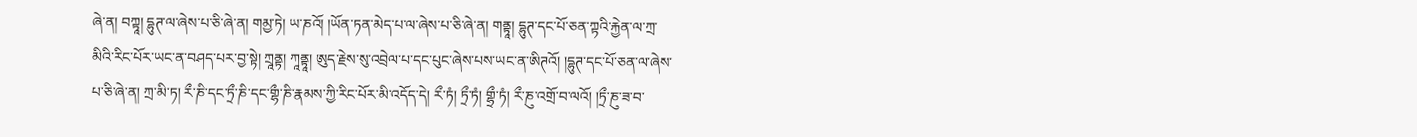ཞེ་ན། བཀྟཱ། དྷུཊ་ལ་ཞེས་པ་ཅི་ཞེ་ན། གམྱ་ཏེ། ཡ་ཎའོ། །ཡོན་ཏན་མེད་པ་ལ་ཞེས་པ་ཅི་ཞེ་ན། གནྟཱ། དྷུཊ་དང་པོ་ཅན་ཀྟའི་རྐྱེན་ལ་ཀྲ་མིའི་རིང་པོར་ཡང་ན་བཤད་པར་བྱ་སྟེ། ཀྲཱནྟ། ཀཱནྟཱ། ཨུད་རྗེས་སུ་འབྲེལ་པ་དང་པུང་ཞེས་པས་ཡང་ན་ཨིཊའོ། །དྷུཊ་དང་པོ་ཅན་ལ་ཞེས་ པ་ཅི་ཞེ་ན། ཀྲ་མི་ཏ། རྀ་ཎི་དང་ཏྲྀ་ཎི་དང་གྷྀ་ཎི་རྣམས་ཀྱི་རིང་པོར་མི་འདོད་དེ། རྀ་ཏཾ། ཏྲྀ་ཏཾ། གྷྲྀ་ཏཾ། རྀ་ཎུ་འགྲོ་བ་ལའོ། །ཏྲྀ་ཎུ་ཟ་བ་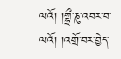ལའོ། །གྷྲྀ་ཎུ་འབར་བ་ལའོ། །འགྲོ་བར་བྱེད་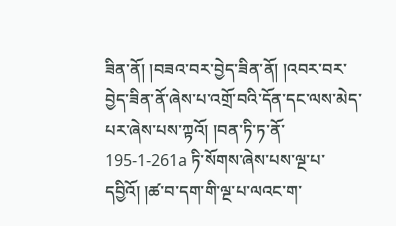ཟིན་ནོ། །བཟའ་བར་བྱེད་ཟིན་ནོ། །འབར་བར་བྱེད་ཟིན་ནོ་ཞེས་པ་འགྲོ་བའི་དོན་དང་ལས་མེད་པར་ཞེས་པས་ཀྟའོ། །བན་ཏི་ཏ་ནོ་ 195-1-261a ཏི་སོགས་ཞེས་པས་ལྔ་པ་དབྱིའོ། །ཚ་བ་དག་གི་ལྔ་པ་ལའང་ག་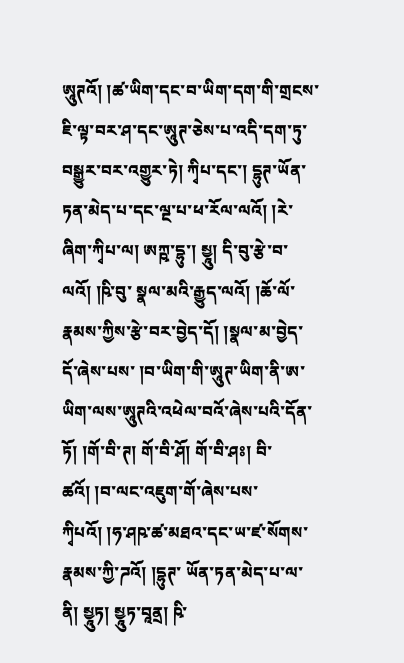ཨཱུཊའོ། །ཚ་ཡིག་དང་བ་ཡིག་དག་གི་གྲངས་ཇི་ལྟ་བར་ཤ་དང་ཨཱུཊ་ཅེས་པ་འདི་དག་ཏུ་བསྒྱུར་བར་འགྱུར་ཏེ། ཀྭིཔ་དང་། དྷུཊ་ཡོན་ཏན་མེད་པ་དང་ལྔ་པ་ཕ་རོལ་ལའོ། །རེ་ཞིག་ཀྭིཔ་ལ། ཨཀྵ་དྷུ་། སྱཱུ། དི་བུ་རྩེ་བ་ལའོ། །ཥི་བུ་ སྣལ་མའི་རྒྱུད་ལའོ། །ཆོ་ལོ་རྣམས་ཀྱིས་རྩེ་བར་བྱེད་དོ། །སྣལ་མ་བྱེད་དོ་ཞེས་པས་ །བ་ཡིག་གི་ཨཱུཊ་ཡིག་ནི་ཨ་ཡིག་ལས་ཨཱུཊའི་འཕེལ་བའོ་ཞེས་པའི་དོན་ཏོ། །གོ་བི་ཊ། གོ་བི་ཤོ། གོ་བི་ཤཿ། བི་ཚའོ། །བ་ལང་འཇུག་གོ་ཞེས་པས་ཀྭིཔའོ། །ཧ་ཤཥ་ཚ་མཐའ་དང་ཡ་ཛ་སོགས་རྣམས་ཀྱི་ཌའོ། །དྷུཊ་ ཡོན་ཏན་མེད་པ་ལ་ནི། སྱཱུཏ། སྱཱུཏ་བཱནྲ། ཥི་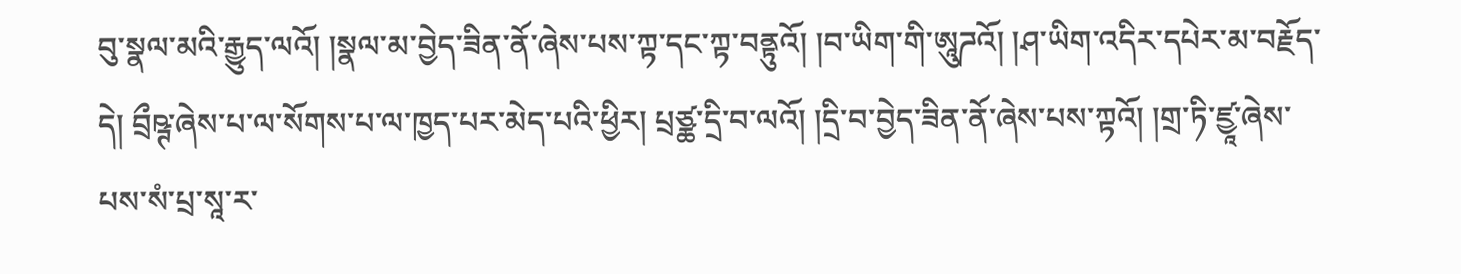བུ་སྣལ་མའི་རྒྱུད་ལའོ། །སྣལ་མ་བྱེད་ཟིན་ནོ་ཞེས་པས་ཀྟ་དང་ཀྟ་བནྟུའོ། །བ་ཡིག་གི་ཨཱུཌའོ། །ཤ་ཡིག་འདིར་དཔེར་མ་བརྗོད་དེ། བྲྀཥྚ་ཞེས་པ་ལ་སོགས་པ་ལ་ཁྱད་པར་མེད་པའི་ཕྱིར། པྲཙྪ་དྲི་བ་ལའོ། །དྲི་བ་བྱེད་ཟིན་ནོ་ཞེས་པས་ཀྟའོ། །གྲ་ཏི་ཛྱཱ་ཞེས་ པས་སཾ་པྲ་སཱ་ར་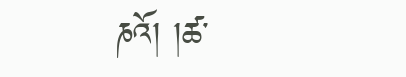ཎའོ། །ཚ་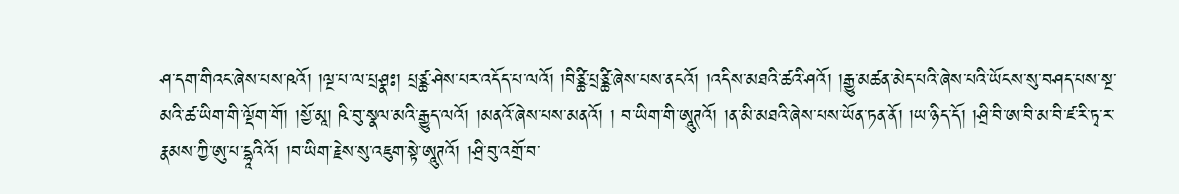ཤ་དག་གིའང་ཞེས་པས་ཥའོ། །ལྔ་པ་ལ་པྲཤྣཿ། པྲཙྪ་ཤེས་པར་འདོད་པ་ལའོ། །བིཙྪི་པྲཙྪི་ཞེས་པས་ནངའོ། །འདིས་མཐའི་ཚའི་ཤའོ། །རྒྱུ་མཚན་མེད་པའི་ཞེས་པའི་ཡོངས་སུ་བཤད་པས་སྔ་མའི་ཚ་ཡིག་གི་ལྡོག་གོ། །སྱོ་མཱ། ཥི་བུ་སྣལ་མའི་རྒྱུད་ལའོ། །མནའོ་ཞེས་པས་མནའོ། ། བ་ཡིག་གི་ཨཱུཊའོ། །ན་མི་མཐའི་ཞེས་པས་ཡོན་ཏན་ནོ། །ཡ་ཉིད་དོ། །ཤྲི་བི་ཨ་བི་མ་བི་ཛ་རི་ཏྭ་ར་རྣམས་ཀྱི་ཨུ་པ་དྷཱའིའོ། །བ་ཡིག་རྗེས་སུ་འཇུག་སྟེ་ཨཱུཊའོ། །ཤྲི་བུ་འགྲོ་བ་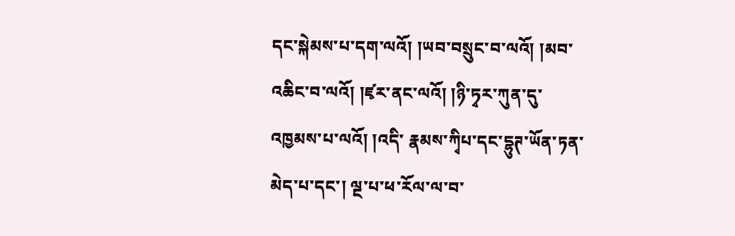དང་སྐེམས་པ་དག་ལའོ། །ཡབ་བསྲུང་བ་ལའོ། །མབ་འཆིང་བ་ལའོ། །ཛྭར་ནང་ལའོ། །ཉི་ཏྭར་ཀུན་དུ་འཁྱམས་པ་ལའོ། །འདི་ རྣམས་ཀྭིཔ་དང་དྷུཊ་ཡོན་ཏན་མེད་པ་དང་། ལྔ་པ་ཕ་རོལ་ལ་བ་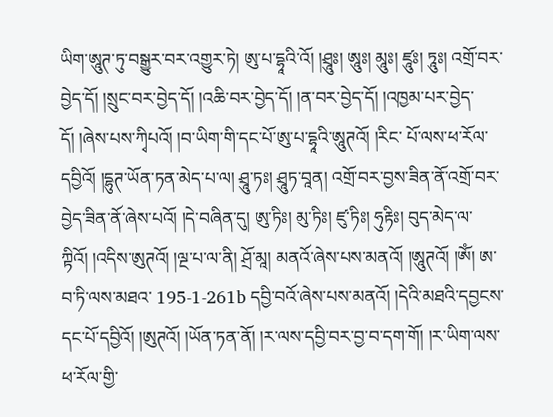ཡིག་ཨཱུཊ་ཏུ་བསྒྱུར་བར་འགྱུར་ཏེ། ཨུ་པ་དྷཱའི་འོ། །ཤྲཱུཿ། ཨཱུཿ། མཱུཿ། ཛཱུཿ། ཏཱུཿ། འགྲོ་བར་བྱེད་དོ། །སྲུང་བར་བྱེད་དོ། །འཆི་བར་བྱེད་དོ། །ན་བར་བྱེད་དོ། །འཁྱམ་པར་བྱེད་དོ། །ཞེས་པས་ཀྭིཔའོ། །བ་ཡིག་གི་དང་པོ་ཨུ་པ་དྷཱའི་ཨཱུཊའོ། །རིང་ པོ་ལས་ཕ་རོལ་དབྱིའོ། །དྷུཊ་ཡོན་ཏན་མེད་པ་ལ། ཤྲཱུ་ཏཿ། ཤྲཱུཏ་བཱན། འགྲོ་བར་བྱས་ཟིན་ནོ་འགྲོ་བར་བྱེད་ཟིན་ནོ་ཞེས་པའོ། །དེ་བཞིན་དུ། ཨུ་ཏིཿ། མུ་ཏིཿ། ཛུ་ཏིཿ། ཧུརྟིཿ། བུད་མེད་ལ་ཀྟིའོ། །འདིས་ཨུཊའོ། །ལྔ་པ་ལ་ནི། ཤྲོ་མཱ། མནའོ་ཞེས་པས་མནའོ། །ཨཱུཊའོ། །ཨོཾ། ཨ་བ་ཏི་ལས་མཐའ་ 195-1-261b དབྱི་བའོ་ཞེས་པས་མནའོ། །དེའི་མཐའི་དབྱངས་དང་པོ་དབྱིའོ། །ཨུཊའོ། །ཡོན་ཏན་ནོ། །ར་ལས་དབྱི་བར་བྱ་བ་དག་གོ། །ར་ཡིག་ལས་ཕ་རོལ་གྱི་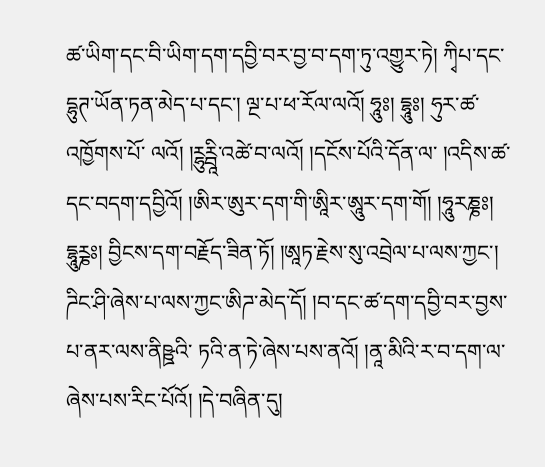ཚ་ཡིག་དང་བི་ཡིག་དག་དབྱི་བར་བྱ་བ་དག་ཏུ་འགྱུར་ཏེ། ཀྭིཔ་དང་དྷུཊ་ཡོན་ཏན་མེད་པ་དང་། ལྔ་པ་ཕ་རོལ་ལའོ། ཧཱུཿ། དྷཱུཿ། ཧུར་ཚ་འཁྱོགས་པོ་ ལའོ། །ཪྷུཪྦཱི་འཚེ་བ་ལའོ། །དངོས་པོའི་དོན་ལ་ །འདིས་ཚ་དང་བདག་དབྱིའོ། །ཨིར་ཨུར་དག་གི་ཨཱིར་ཨཱུར་དག་གོ། །ཧཱུརཎྞཿ། དྷཱུཪྞཿ། བྱིངས་དག་བརྗོད་ཟིན་ཏོ། །ཨཱཏ་རྗེས་སུ་འབྲེལ་པ་ལས་ཀྱང་། ཌིང་ཤི་ཞེས་པ་ལས་ཀྱང་ཨིཌ་མེད་དོ། །བ་དང་ཚ་དག་དབྱི་བར་བྱས་པ་ནར་ལས་ནིཥྛའི་ ཏའི་ན་ཏེ་ཞེས་པས་ནའོ། །ནཱ་མིའི་ར་བ་དག་ལ་ཞེས་པས་རིང་པོའོ། །དེ་བཞིན་དུ།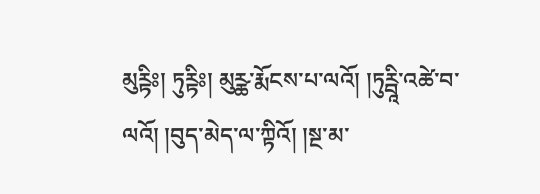མུཪྟིཿ། ཏུཪྟིཿ། མུཪྪ་རྨོངས་པ་ལའོ། །ཏུཪྦཱི་འཚེ་བ་ལའོ། །བུད་མེད་ལ་ཀྟིའོ། །སྔ་མ་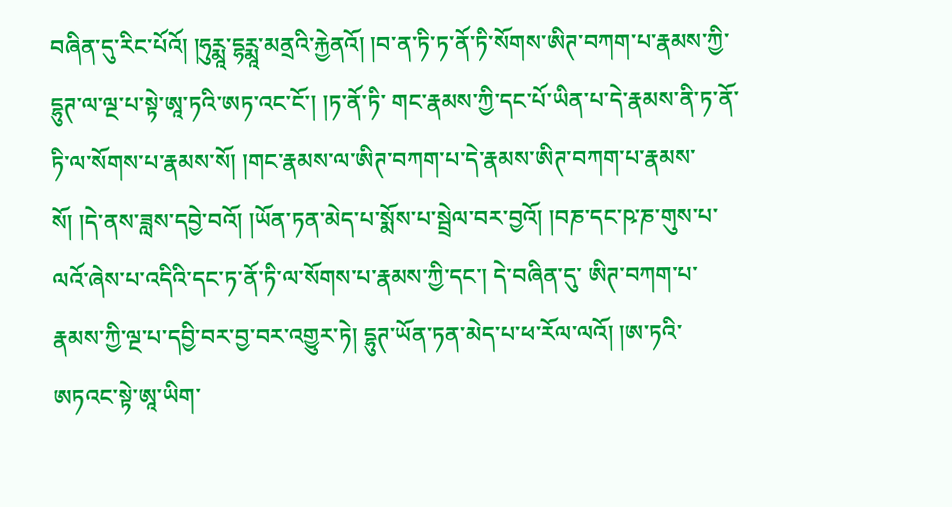བཞིན་དུ་རིང་པོའོ། །ཧུཪྨཱ་དྷཪྨཱ་མནྲའི་རྐྱེནའོ། །བ་ན་ཏི་ཏ་ནོ་ཏི་སོགས་ཨིཊ་བཀག་པ་རྣམས་ཀྱི་དྷུཊ་ལ་ལྔ་པ་སྟེ་ཨཱ་ཏའི་ཨཏ་འང་ངོ་། །ཏ་ནོ་ཏི་ གང་རྣམས་ཀྱི་དང་པོ་ཡིན་པ་དེ་རྣམས་ནི་ཏ་ནོ་ཏི་ལ་སོགས་པ་རྣམས་སོ། །གང་རྣམས་ལ་ཨིཊ་བཀག་པ་དེ་རྣམས་ཨིཊ་བཀག་པ་རྣམས་སོ། །དེ་ནས་ཟླས་དབྱེ་བའོ། །ཡོན་ཏན་མེད་པ་སྨོས་པ་སྦྲེལ་བར་བྱའོ། །བཎ་དང་ཥ་ཎ་གུས་པ་ལའོ་ཞེས་པ་འདིའི་དང་ཏ་ནོ་ཏི་ལ་སོགས་པ་རྣམས་ཀྱི་དང་། དེ་བཞིན་དུ་ ཨིཊ་བཀག་པ་རྣམས་ཀྱི་ལྔ་པ་དབྱི་བར་བྱ་བར་འགྱུར་ཏེ། དྷུཊ་ཡོན་ཏན་མེད་པ་ཕ་རོལ་ལའོ། །ཨ་ཏའི་ཨཏའང་སྟེ་ཨཱ་ཡིག་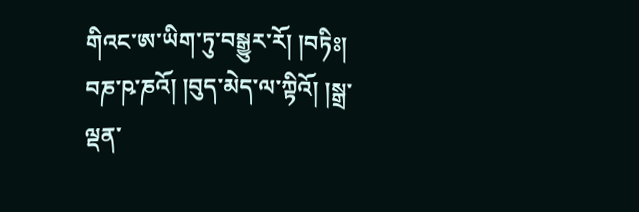གིའང་ཨ་ཡིག་ཏུ་བསྒྱུར་རོ། །བཏིཿ། བཎ་ཥ་ཎའོ། །བུད་མེད་ལ་ཀྟིའོ། །སྒྲ་ལྡན་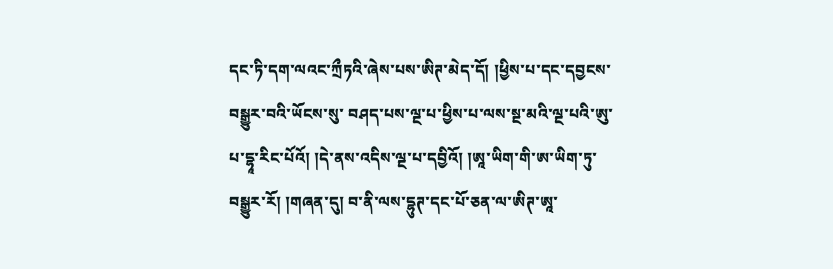དང་ཏི་དག་ལའང་ཀྲྀཏའི་ཞེས་པས་ཨིཊ་མེད་དོ། །ཕྱིས་པ་དང་དབྱངས་བསྒྱུར་བའི་ཡོངས་སུ་ བཤད་པས་ལྔ་པ་ཕྱིས་པ་ལས་སྔ་མའི་ལྔ་པའི་ཨུ་པ་དྷཱ་རིང་པོའོ། །དེ་ནས་འདིས་ལྔ་པ་དབྱིའོ། །ཨཱ་ཡིག་གི་ཨ་ཡིག་ཏུ་བསྒྱུར་རོ། །གཞན་དུ། བ་ནི་ལས་དྷུཊ་དང་པོ་ཅན་ལ་ཨིཊ་ཨཱ་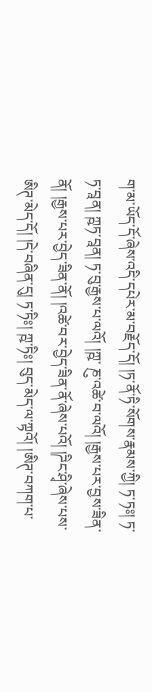ག་མ་ཡོད་དོ་ཞེས་འདི་དཔེར་མ་བརྗོད་དོ། །ཏ་ནོ་ཏི་སོགས་རྣམས་ཀྱི། ཏ་ཏཿ། ཏ་ཏ་བཱན། ཀྵཏ་བཱན། ཏ་བུ་རྒྱས་པ་ལའོ། །ཀྵ་ ཎུ་འཚེ་བ་ལའོ། །རྒྱས་པར་བྱས་ཟིན་ནོ། །རྒྱས་པར་བྱེད་ཟིན་ནོ། །འཚེ་བར་བྱེད་ཟིན་ནོ་ཞེས་པའོ། །ཌིང་ཤྭི་ཞེས་པས་ཨིཊ་མེད་དོ། །དེ་བཞིན་དུ། ཏ་ཏིཿ། ཀྵ་ཏིཿ། བུད་མེད་ལ་ཀྟའོ། །ཨིཊ་བཀག་པ་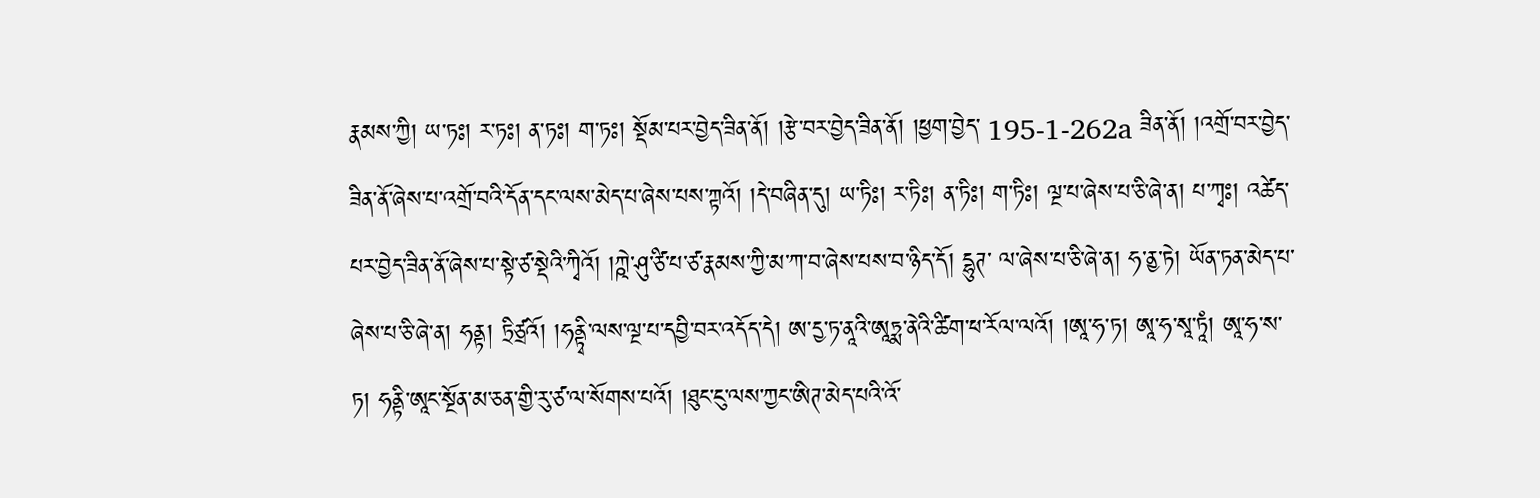རྣམས་ཀྱི། ཡ་ཏཿ། ར་ཏཿ། ན་ཏཿ། ག་ཏཿ། སྡོམ་པར་བྱེད་ཟིན་ནོ། །རྩེ་བར་བྱེད་ཟིན་ནོ། །ཕྱག་བྱེད་ 195-1-262a ཟིན་ནོ། །འགྲོ་བར་བྱེད་ཟིན་ནོ་ཞེས་པ་འགྲོ་བའི་དོན་དང་ལས་མེད་པ་ཞེས་པས་ཀྟའོ། །དེ་བཞིན་དུ། ཡ་ཏིཿ། ར་ཏིཿ། ན་ཏིཿ། ག་ཏིཿ། ལྔ་པ་ཞེས་པ་ཅི་ཞེ་ན། པ་ཀྭཿ། འཚེད་པར་བྱེད་ཟིན་ནོ་ཞེས་པ་སྟེ་ཙ་སྡེའི་ཀྭིའོ། །ཀྵེ་ཤུ་ཙི་པ་ཙ་རྣམས་ཀྱི་མ་ཀ་བ་ཞེས་པས་བ་ཉིད་དོ། དྷུཊ་ ལ་ཞེས་པ་ཅི་ཞེ་ན། ཧ་ནྱ་ཏེ། ཡོན་ཏན་མེད་པ་ཞེས་པ་ཅི་ཞེ་ན། ཧནྟ། ཏྲིཙྲའོ། །ཧནྟྭི་ལས་ལྔ་པ་དབྱི་བར་འདོད་དེ། ཨ་དྱ་ཏ་ནཱའི་ཨཱཏྨ་ནེའི་ཚིག་ཕ་རོལ་ལའོ། །ཨཱ་ཧ་ཏ། ཨཱ་ཧ་སཱ་ཏཱཾ། ཨཱ་ཧ་ས་ཏ། ཧནྟི་ཨཱང་སྔོན་མ་ཅན་གྱི་རུ་ཙ་ལ་སོགས་པའོ། །ཐུང་ངུ་ལས་ཀྱང་ཨིཊ་མེད་པའི་འོ་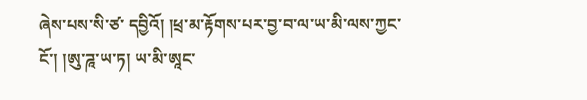ཞེས་པས་སི་ཙ་ དབྱིའོ། །ཕྲ་མ་རྟོགས་པར་བྱ་བ་ལ་ཡ་མི་ལས་ཀྱང་ངོ་། །ཨུ་ཌཱ་ཡ་ཏ། ཡ་མི་ཨཱང་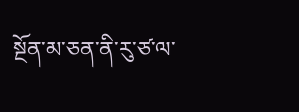སྔོན་མ་ཅན་ནི་རུ་ཙ་ལ་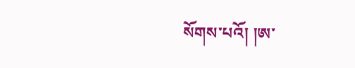སོགས་པའོ། །ཨ་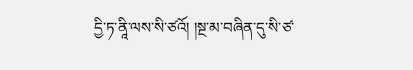དྱི་ཏ་ནཱི་ལས་སི་ཙའོ། །སྔ་མ་བཞིན་དུ་སི་ཙ་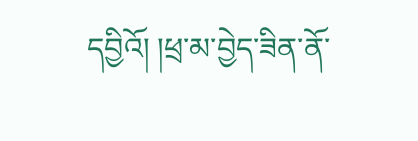དབྱིའོ། །ཕྲ་མ་བྱེད་ཟིན་ནོ་